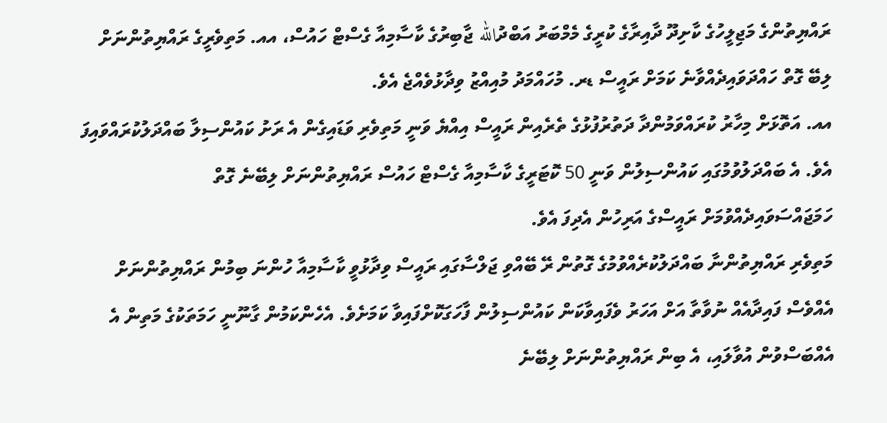ރައްޔިތުންގެ މަޖިލީހުގެ ކާށިދޫ ދާއިރާގެ ކުރީގެ މެމްބަރު އަބްދުالله ޖާބިރުގެ ކާސާމިއާ ގެސްޓް ހައުސް، އއ. މަތިވެރީގެ ރައްޔިތުންނަށް ލިބޭ ގޮތް ހައްދަވައިދެއްވާނެ ކަމަށް ރައީސް ޑރ. މުހައްމަދު މުއިއްޒު ވިދާޅުވެއްޖެ އެވެ.
އއ. އަތޮޅަށް މިހާރު ކުރައްވަމުންދާ ދަތުރުފުޅުގެ ތެރެއިން ރައީސް އިއްޔެ ވަނީ މަތިވެރި ވަޑައިގެން އެ ރަށު ކައުންސިލާ ބައްދަލުކުރައްވައިފަ އެވެ. އެ ބައްދަލުވުމުގައި ކައުންސިލުން ވަނީ 50 ކޮޓަރީގެ ކާސާމިއާ ގެސްޓް ހައުސް ރައްޔިތުންނަށް ލިބޭނެ ގޮތް ހަމަޖައްސަވައިދެއްވުމަށް ރައީސްގެ އަރިހުން އެދިފަ އެވެ.
މަތިވެރި ރައްޔިތުންނާ ބައްދަލުކުރެއްވުމުގެ ގޮތުން ރޭ ބޭއްވި ޖަލްސާގައި ރައީސް ވިދާޅުވީ ކާސާމިއާ ހުންނަ ބިމުން ރައްޔިތުންނަށް އެއްވެސް ފައިދާއެއް ނުވާތާ އަށް އަހަރު ވެފައިވާކަން ކައުންސިލުން ފާހަގަކޮށްފައިވާ ކަމަށެވެ. އެހެންކަމުން ގާނޫނީ ހަމަތަކުގެ މަތިން އެ އެއްބަސްވުން އުވާލައި، އެ ބިން ރައްޔިތުންނަށް ލިބޭނެ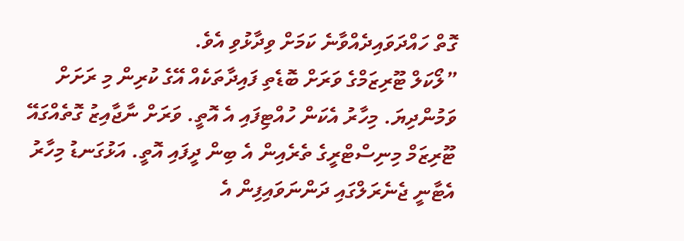ގޮތް ހައްދަވައިދެއްވާނެ ކަމަށް ވިދާޅުވި އެވެ.
”ލޯކަލް ޓޫރިޒަމްގެ ވަރަށް ބޮޑެތި ފައިދާތަކެއް އޭގެ ކުރިން މި ރަށަށް ވަމުންދިޔަ. މިހާރު އެކަން ހުއްޓިފައި އެ އޮތީ. ވަރަށް ނާޖާއިޒު ގޮތެއްގައޭ ޓޫރިޒަމް މިނިސްޓްރީގެ ތެރެއިން އެ ބިން ދީފައި އޮތީ. އަޅުގަނޑު މިހާރު އެޓާނީ ޖެނެރަލްގައި ދަންނަވައިފިން އެ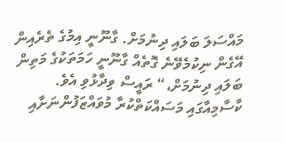މައްސަލަ ބަލައި ދިނުމަށް. ގާނޫނީ އިމުގެ ތެރެއިން އޭގެން ނިކުމެވޭނެ ގޮތެއް ގާނޫނީ ހަމަތަކުގެ މަތިން ބަލައި ދިނުމަށް،“ ރައީސް ވިދާޅުވި އެވެ.
ކާސާމިއާގައި މަސައްކަތްކުރާ މުވައްޒަފުންނަށާއި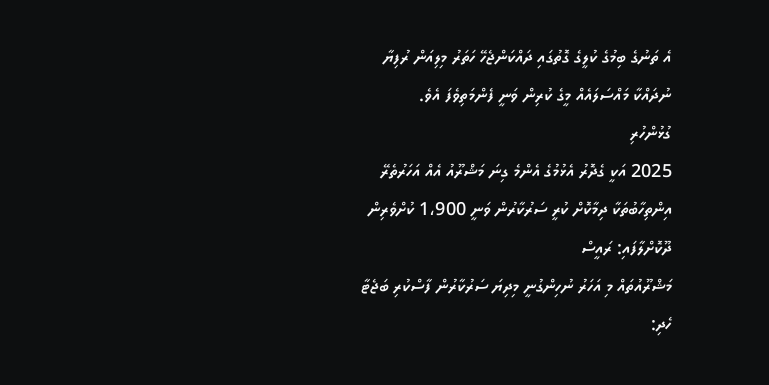އެ ތަނުގެ ބިމުގެ ކުލީގެ ގޮތުގައި ދައްކަންޖެހޭ ހަތަރު މިލިއަން ރުފިޔާ ނުދައްކާ މައްސަލައެއް މީގެ ކުރިން ވަނީ ފެންމަތިވެފަ އެވެ.
ގުޅުންހުރި
2025 އަކީ ގެދޮރު އެޅުމުގެ އެންމެ ގިނަ މަޝްރޫއު އެއް އަހަރުތެރޭ
އިންތިހާބުތަކާ ދިމާކޮށް ކުރީ ސަރުކާރުން ވަނީ 1،900 ކުށްވެރިން ދޫކޮށްލާފައި: ރައީސް
މަޝްރޫއުތައް މި އަހަރު ނުހިންގުނީ މިދިޔަ ސަރުކާރުން ފާސްކުރި ބަޖެޓާ ހެދި: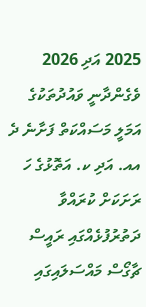2025 އަދި 2026 ވެގެންދާނީ ވައުދުތަކުގެ އަމަލީ މަސައްކަތް ފަށާނެ ދެ
އއ. އަދި ކ. އަތޮޅުގެ ހަ ރަށަކަށް ކުރައްވާ ދަތުރުފުޅެއްގައި ރައީސް
ޗާގޯސް މައްސަލައިގައި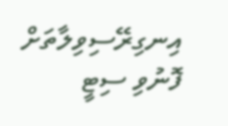އިނގިރޭސިވިލާތަށް ފޮނުވި ސިޓީ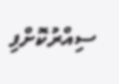ސިއްރުކޮށްފި